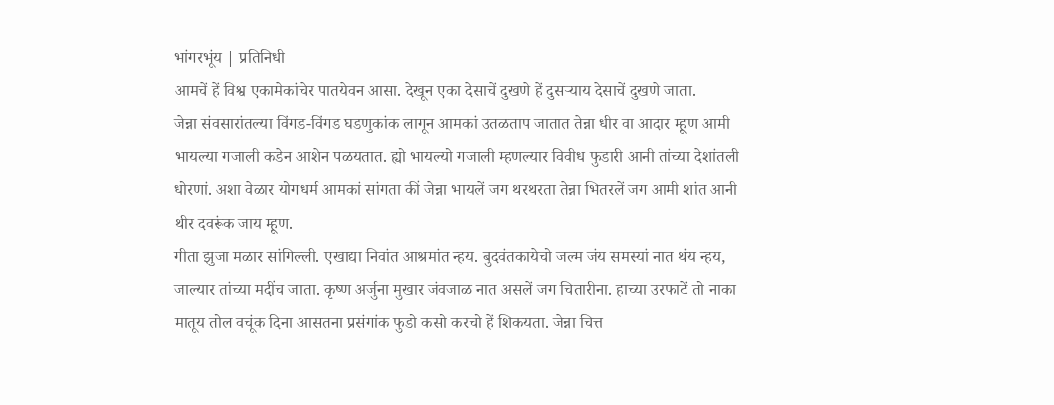भांगरभूंय | प्रतिनिधी
आमचें हें विश्व एकामेकांचेर पातयेवन आसा. देखून एका देसाचें दुखणे हें दुसऱ्याय देसाचें दुखणे जाता.
जेन्ना संवसारांतल्या विंगड-विंगड घडणुकांक लागून आमकां उतळताप जातात तेन्ना धीर वा आदार म्हूण आमी भायल्या गजाली कडेन आशेन पळयतात. ह्यो भायल्यो गजाली म्हणल्यार विवीध फुडारी आनी तांच्या देशांतली धोरणां. अशा वेळार योगधर्म आमकां सांगता कीं जेन्ना भायलें जग थरथरता तेन्ना भितरलें जग आमी शांत आनी थीर दवरूंक जाय म्हूण.
गीता झुजा मळार सांगिल्ली. एखाद्या निवांत आश्रमांत न्हय. बुदवंतकायेचो जल्म जंय समस्यां नात थंय न्हय, जाल्यार तांच्या मदींच जाता. कृष्ण अर्जुना मुखार जंवजाळ नात असलें जग चितारीना. हाच्या उरफाटें तो नाका मातूय तोल वचूंक दिना आसतना प्रसंगांक फुडो कसो करचो हें शिकयता. जेन्ना चित्त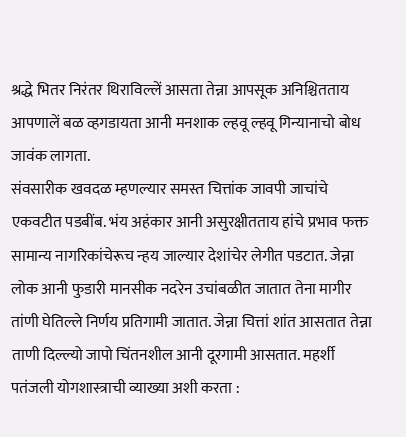श्रद्धे भितर निरंतर थिराविल्लें आसता तेन्ना आपसूक अनिश्चितताय आपणालें बळ व्हगडायता आनी मनशाक ल्हवू ल्हवू गिन्यानाचो बोध जावंक लागता.
संवसारीक खवदळ म्हणल्यार समस्त चित्तांक जावपी जाचांचे एकवटीत पडबींब. भंय अहंकार आनी असुरक्षीतताय हांचे प्रभाव फक्त सामान्य नागरिकांचेरूच न्हय जाल्यार देशांचेर लेगीत पडटात. जेन्ना लोक आनी फुडारी मानसीक नदरेन उचांबळीत जातात तेना मागीर तांणी घेतिल्ले निर्णय प्रतिगामी जातात. जेन्ना चित्तां शांत आसतात तेन्ना ताणी दिल्ल्यो जापो चिंतनशील आनी दूरगामी आसतात. महर्शी पतंजली योगशास्त्राची व्याख्या अशी करता :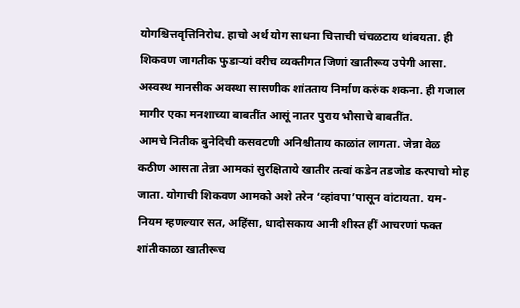योगश्चित्तवृत्तिनिरोध. हाचो अर्थ योग साधना चित्ताची चंचळटाय थांबयता. ही शिकवण जागतीक फुडाऱ्यां वरीच व्यक्तीगत जिणां खातीरूय उपेगी आसा. अस्वस्थ मानसीक अवस्था सासणीक शांतताय निर्माण करुंक शकना. ही गजाल मागीर एका मनशाच्या बाबतींत आसूं नातर पुराय भौसाचे बाबतींत.
आमचे नितीक बुनेदिची कसवटणी अनिश्चीताय काळांत लागता. जेन्ना वेळ कठीण आसता तेन्ना आमकां सुरक्षिताये खातीर तत्वां कडेन तडजोड करपाचो मोह जाता. योगाची शिकवण आमको अशे तरेन ‘व्हांवपा’पासून वांटायता. यम- नियम म्हणल्यार सत, अहिंसा, धादोसकाय आनी शीस्त हीं आचरणां फक्त शांतीकाळा खातीरूच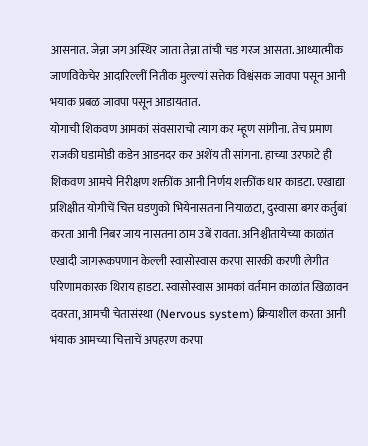आसनात. जेन्ना जग अस्थिर जाता तेन्ना तांची चड गरज आसता. आध्यात्मीक जाणविकेचेर आदारिल्लीं नितीक मुल्ल्यां सत्तेक विश्वंसक जावपा पसून आनी भयाक प्रबळ जावपा पसून आडायतात.
योगाची शिकवण आमकां संवसाराचो त्याग कर म्हूण सांगीना. तेच प्रमाण राजकी घडामोडी कडेन आडनदर कर अशेंय ती सांगना. हाच्या उरफाटे ही शिकवण आमचे निरीक्षण शक्तींक आनी निर्णय शक्तींक धार काडटा. एखाद्या प्रशिक्षीत योगीचें चित्त घडणुको भियेनासतना नियाळटा, दुस्वासा बगर कर्तुबां करता आनी निबर जाय नासतना ठाम उबें रावता. अनिश्चीतायेच्या काळांत एखादी जागरूकपणान केल्ली स्वासोस्वास करपा सारकी करणी लेगीत परिणामकारक थिराय हाडटा. स्वासोस्वास आमकां वर्तमान काळांत खिळावन दवरता, आमची चेतासंस्था (Nervous system) क्रियाशील करता आनी भंयाक आमच्या चित्ताचें अपहरण करपा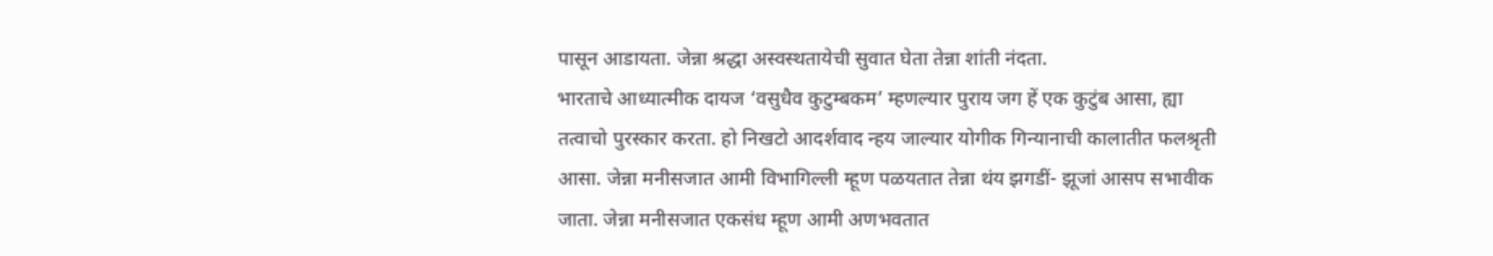पासून आडायता. जेन्ना श्रद्धा अस्वस्थतायेची सुवात घेता तेन्ना शांती नंदता.
भारताचे आध्यात्मीक दायज ‘वसुधैव कुटुम्बकम’ म्हणल्यार पुराय जग हें एक कुटुंब आसा, ह्या तत्वाचो पुरस्कार करता. हो निखटो आदर्शवाद न्हय जाल्यार योगीक गिन्यानाची कालातीत फलश्रृती आसा. जेन्ना मनीसजात आमी विभागिल्ली म्हूण पळयतात तेन्ना थंय झगडीं- झूजां आसप सभावीक जाता. जेन्ना मनीसजात एकसंध म्हूण आमी अणभवतात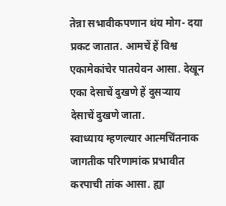तेन्ना सभावीकपणान थंय मोग- दया प्रकट जातात. आमचें हें विश्व एकामेकांचेर पातयेवन आसा. देखून एका देसाचें दुखणे हें दुसऱ्याय देसाचें दुखणे जाता.
स्वाध्याय म्हणल्यार आत्मचिंतनाक जागतीक परिणामांक प्रभावीत करपाची तांक आसा. ह्या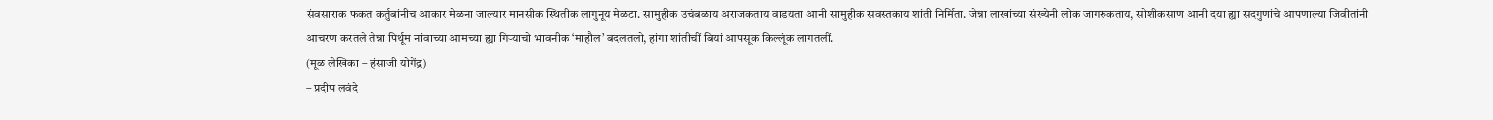संवसाराक फकत कर्तुबांनीच आकार मेळना जाल्यार मानसीक स्थितीक लागुनूय मेळटा. सामुहीक उचंबळाय अराजकताय वाडयता आनी सामुहीक सवस्तकाय शांती निर्मिता. जेन्ना लाखांच्या संख्येनी लोक जागरुकताय, सोशीकसाण आनी दया ह्या सदगुणांचे आपणाल्या जिवीतांनी आचरण करतले तेन्ना पिर्थूम नांवाच्या आमच्या ह्या गिऱ्याचो भावनीक ‘माहौल’ बदलतलो, हांगा शांतीचीं बियां आपसूक किल्लूंक लागतलीं.
(मूळ लेखिका – हंसाजी योगेंद्र)
– प्रदीप लवंदे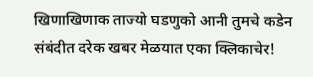खिणाखिणाक ताज्यो घडणुको आनी तुमचे कडेन संबंदीत दरेक खबर मेळयात एका क्लिकाचेर!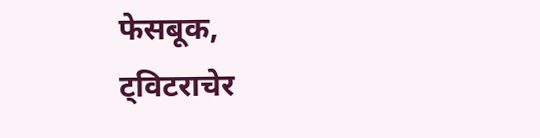फेसबूक, ट्विटराचेर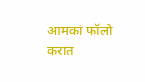आमकां फॉलो करात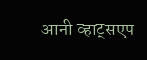आनी व्हाट्सएप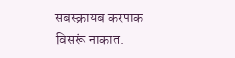सबस्क्रायब करपाक विसरूं नाकात.